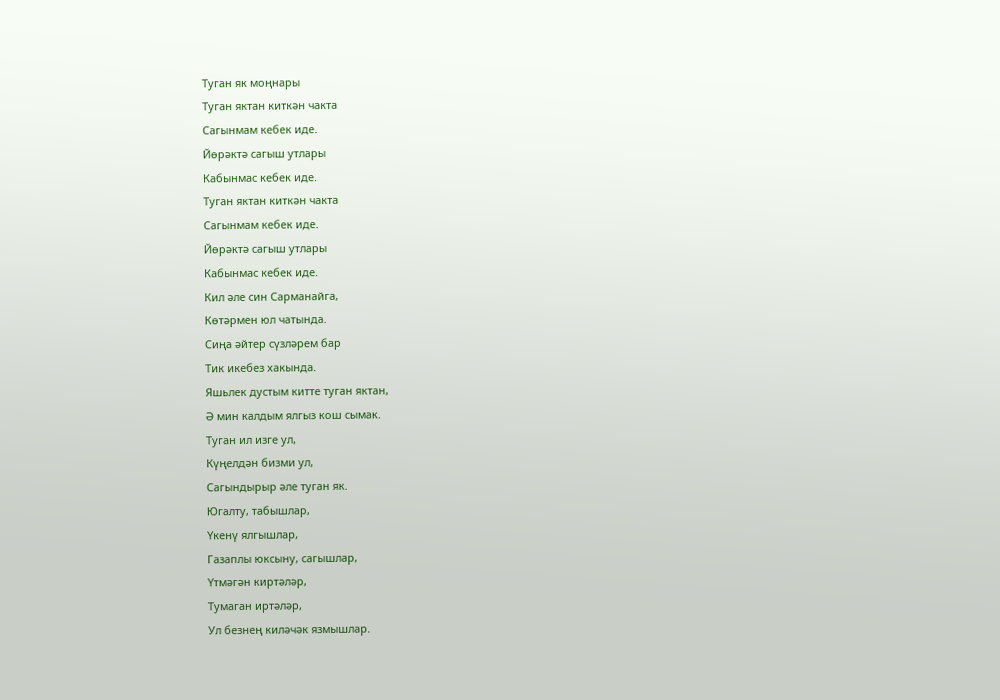Туган як моңнары
Туган яктан киткән чакта
Сагынмам кебек иде.
Йөрәктә сагыш утлары
Кабынмас кебек иде.
Туган яктан киткән чакта
Сагынмам кебек иде.
Йөрәктә сагыш утлары
Кабынмас кебек иде.
Кил әле син Сарманайга,
Көтәрмен юл чатында.
Сиңа әйтер сүзләрем бар
Тик икебез хакында.
Яшьлек дустым китте туган яктан,
Ә мин калдым ялгыз кош сымак.
Туган ил изге ул,
Күңелдән бизми ул,
Сагындырыр әле туган як.
Югалту, табышлар,
Үкенү ялгышлар,
Газаплы юксыну, сагышлар,
Үтмәгән киртәләр,
Тумаган иртәләр,
Ул безнең киләчәк язмышлар.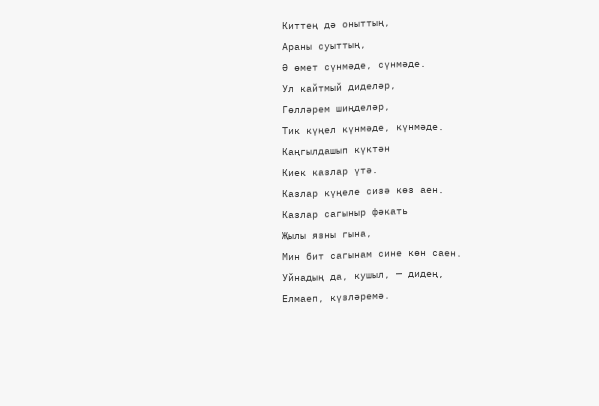Киттең дә оныттың,
Араны суыттың,
Ә өмет сүнмәде, сүнмәде.
Ул кайтмый диделәр,
Гөлләрем шиңделәр,
Тик күңел күнмәде, күнмәде.
Каңгылдашып күктән
Киек казлар үтә.
Казлар күңеле сизә көз аен.
Казлар сагыныр фәкать
Җылы язны гына,
Мин бит сагынам сине көн саен.
Уйнадың да, кушыл, — дидең,
Елмаеп, күзләремә.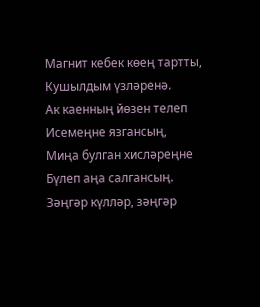Магнит кебек көең тартты,
Кушылдым үзләренә.
Ак каенның йөзен телеп
Исемеңне язгансың,
Миңа булган хисләреңне
Бүлеп аңа салгансың.
Зәңгәр күлләр, зәңгәр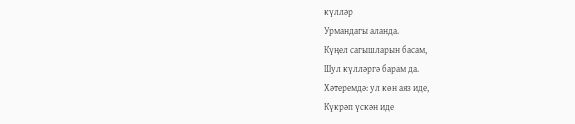күлләр
Урмандагы аланда.
Күңел сагышларын басам,
Шул күлләргә барам да.
Хәтеремдә: ул көн аяз иде,
Күкрәп үскән иде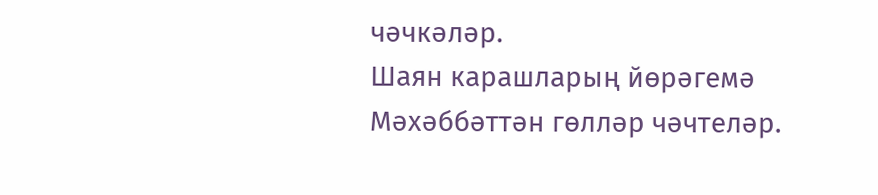чәчкәләр.
Шаян карашларың йөрәгемә
Мәхәббәттән гөлләр чәчтеләр.